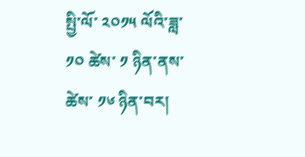སྤྱི་ལོ་ ༢༠༡༥ ལོའི་ཟླ་ ༡༠ ཚེས་ ༡ ཉིན་ནས་ཚེས་ ༡༦ ཉིན་བར།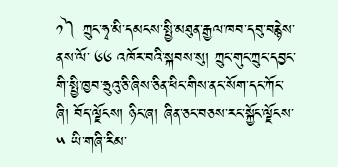༡༽ ཀྲུང་ཧྭ་མི་དམངས་སྤྱི་མཐུན་རྒྱལ་ཁབ་དབུ་བརྙེས་ནས་ལོ་ ༦༦ འཁོར་བའི་སྐབས་སུ། ཀྲུང་གུང་ཀྲུང་དབྱང་གི་སྤྱི་ཁྱབ་ཧྲུའུ་ཅི་ཞིས་ཅིན་ཕིང་གིས་ནང་སོག་དང་ཀོང་ཞི། བོད་ལྗོངས། ཉིང་ཞ། ཞིན་ཅང་བཅས་རང་སྐྱོང་ལྗོངས་ ༥ ཡི་གཞི་རིམ་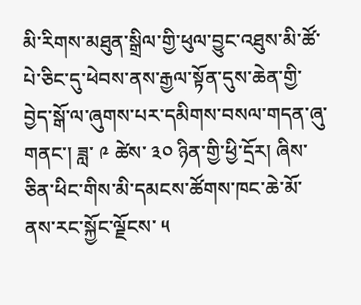མི་རིགས་མཐུན་སྒྲིལ་གྱི་ཕུལ་བྱུང་འཐུས་མི་ཚོ་པེ་ཅིང་དུ་ཕེབས་ནས་རྒྱལ་སྟོན་དུས་ཆེན་གྱི་བྱེད་སྒོ་ལ་ཞུགས་པར་དམིགས་བསལ་གདན་ཞུ་གནང་། ཟླ་ ༩ ཚེས་ ༣༠ ཉིན་གྱི་ཕྱི་དྲོར། ཞིས་ཅིན་ཕིང་གིས་མི་དམངས་ཚོགས་ཁང་ཆེ་མོ་ནས་རང་སྐྱོང་ལྗོངས་ ༥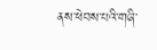ནས་ཕེབས་པའི་གཞི་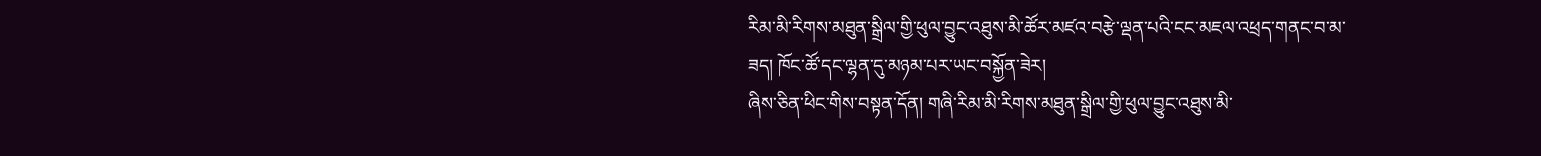རིམ་མི་རིགས་མཐུན་སྒྲིལ་གྱི་ཕུལ་བྱུང་འཐུས་མི་ཚོར་མཛའ་བརྩེ་ལྡན་པའི་ངང་མཇལ་འཕྲད་གནང་བ་མ་ཟད། ཁོང་ཚོ་དང་ལྷན་དུ་མཉམ་པར་ཡང་བསྐྱོན་ཟེར།
ཞིས་ཅིན་ཕིང་གིས་བསྟན་དོན། གཞི་རིམ་མི་རིགས་མཐུན་སྒྲིལ་གྱི་ཕུལ་བྱུང་འཐུས་མི་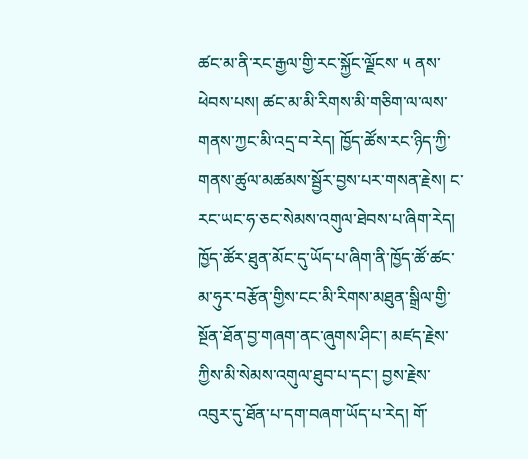ཚང་མ་ནི་རང་རྒྱལ་གྱི་རང་སྐྱོང་ལྗོངས་ ༥ ནས་ཕེབས་པས། ཚང་མ་མི་རིགས་མི་གཅིག་ལ་ལས་གནས་ཀྱང་མི་འདྲ་བ་རེད། ཁྱོད་ཚོས་རང་ཉིད་ཀྱི་གནས་ཚུལ་མཚམས་སྦྱོར་བྱས་པར་གསན་རྗེས། ང་རང་ཡང་ཧ་ཅང་སེམས་འགུལ་ཐེབས་པ་ཞིག་རེད། ཁྱོད་ཚོར་ཐུན་མོང་དུ་ཡོད་པ་ཞིག་ནི་ཁྱོད་ཚོ་ཚང་མ་ཧུར་བརྩོན་གྱིས་ངང་མི་རིགས་མཐུན་སྒྲིལ་གྱི་སྔོན་ཐོན་བྱ་གཞག་ནང་ཞུགས་ཤིང་། མཛད་རྗེས་ཀྱིས་མི་སེམས་འགུལ་ཐུབ་པ་དང་། བྱས་རྗེས་འབུར་དུ་ཐོན་པ་དག་བཞག་ཡོད་པ་རེད། གོ་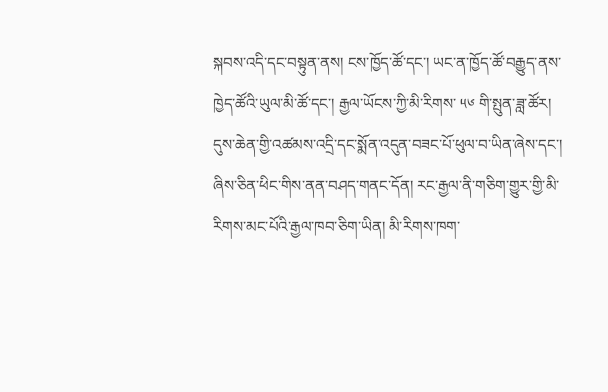སྐབས་འདི་དང་བསྟུན་ནས། ངས་ཁྱོད་ཚོ་དང་། ཡང་ན་ཁྱོད་ཚོ་བརྒྱུད་ནས་ཁྱེད་ཚོའི་ཡུལ་མི་ཚོ་དང་། རྒྱལ་ཡོངས་ཀྱི་མི་རིགས་ ༥༦ གི་སྤུན་ཟླ་ཚོར། དུས་ཆེན་གྱི་འཚམས་འདྲི་དང་སྨོན་འདུན་བཟང་པོ་ཕུལ་བ་ཡིན་ཞེས་དང་།
ཞིས་ཅིན་ཕིང་གིས་ནན་བཤད་གནང་དོན། རང་རྒྱལ་ནི་གཅིག་གྱུར་གྱི་མི་རིགས་མང་པོའི་རྒྱལ་ཁབ་ཅིག་ཡིན། མི་རིགས་ཁག་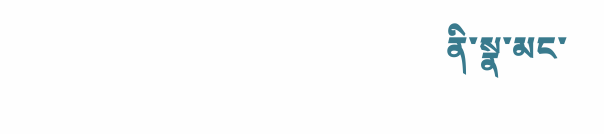ནི་སྣ་མང་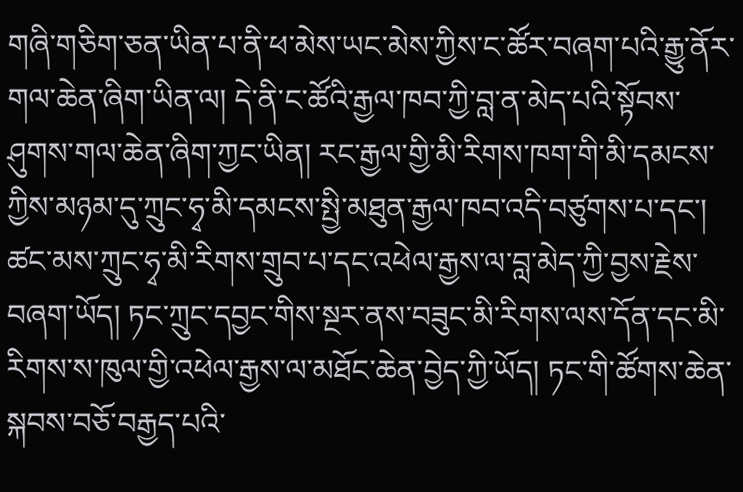གཞི་གཅིག་ཅན་ཡིན་པ་ནི་ཕ་མེས་ཡང་མེས་ཀྱིས་ང་ཚོར་བཞག་པའི་རྒྱུ་ནོར་གལ་ཆེན་ཞིག་ཡིན་ལ། དེ་ནི་ང་ཚོའི་རྒྱལ་ཁབ་ཀྱི་བླ་ན་མེད་པའི་སྟོབས་ཤུགས་གལ་ཆེན་ཞིག་ཀྱང་ཡིན། རང་རྒྱལ་གྱི་མི་རིགས་ཁག་གི་མི་དམངས་ཀྱིས་མཉམ་དུ་ཀྲུང་ཧྭ་མི་དམངས་སྤྱི་མཐུན་རྒྱལ་ཁབ་འདི་བཙུགས་པ་དང་། ཚང་མས་ཀྲུང་ཧྭ་མི་རིགས་གྲུབ་པ་དང་འཕེལ་རྒྱས་ལ་བླ་མེད་ཀྱི་བྱས་རྗེས་བཞག་ཡོད། ཏང་ཀྲུང་དབྱང་གིས་སྔར་ནས་བཟུང་མི་རིགས་ལས་དོན་དང་མི་རིགས་ས་ཁུལ་གྱི་འཕེལ་རྒྱས་ལ་མཐོང་ཆེན་བྱེད་ཀྱི་ཡོད། ཏང་གི་ཚོགས་ཆེན་སྐབས་བཅོ་བརྒྱད་པའི་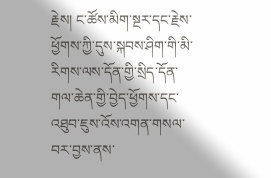རྗེས། ང་ཚོས་མིག་སྔར་དང་རྗེས་ཕྱོགས་ཀྱི་དུས་སྐབས་ཤིག་གི་མི་རིགས་ལས་དོན་གྱི་སྲིད་དོན་གལ་ཆེན་གྱི་བྱེད་ཕྱོགས་དང་འཐུབ་ཇུས་འོས་འགན་གསལ་བར་བྱས་ནས་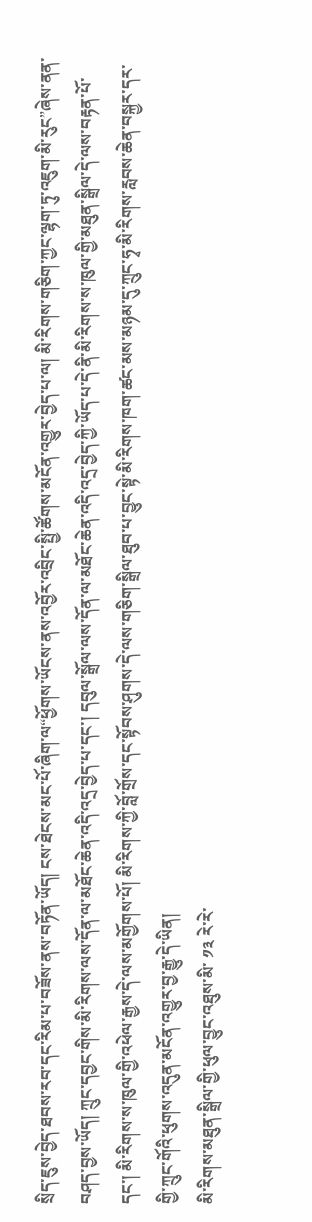སྲིད་ཇུས་བྱེད་ཐབས་རབ་དང་རིམ་པ་བཟོས་ནས་བཏོན་ཡོད། ངས་ཐེངས་མང་པོ་ཞིག་ལ“ཕྱོགས་ཡོངས་ནས་འབྱོར་འབྲིང་སྤྱི་ཚོགས་མངོན་འགྱུར་བྱེད་པ་ལ། མི་རིགས་གཅིག་ཀྱང་ལྷག་ཏུ་འཇུག་མི་རུང”ཞེས་ནན་བཤད་བྱས་ཡོད། ཀྲུང་དབྱང་གིས་མི་རིགས་ལས་དོན་ལ་མཐོང་ཆེན་འདི་འདྲ་བྱེད་པ་དང་། དབུལ་སྒྲོལ་ལས་དོན་ལ་མཐོང་ཆེན་འདི་འདྲ་བྱེད་ཀྱི་ཡོད་པ་དེ་ནི་མི་རིགས་ས་ཁུལ་གྱི་མཐུན་སྒྲིལ་དེ་ལས་བརྟན་པོ་དང་། མི་རིགས་ས་ཁུལ་གྱི་འཕེལ་རྒྱས་དེ་ལས་མགྱོགས་པོ། མི་རིགས་ཀྱི་བློ་གྲོས་དང་སྟོབས་ཤུགས་དེ་ལས་གཅིག་སྒྲིལ་ཐུབ་པ་བྱུང་སྟེ་མི་རིགས་ཁག་ཚང་མས་མཉམ་དུ་ཀྲུང་ཧྭ་མི་རིགས་རླབས་ཆེན་བསྐྱར་དར་གྱི་ཀྲུང་གོའི་ཕུགས་འདུན་མངོན་འགྱུར་བྱ་རྒྱུ་དེ་ཡིན།
མི་རིགས་མཐུན་སྒྲིལ་གྱི་ཕུལ་བྱུང་འཐུས་མི་ ༡༣ རེ་རེ་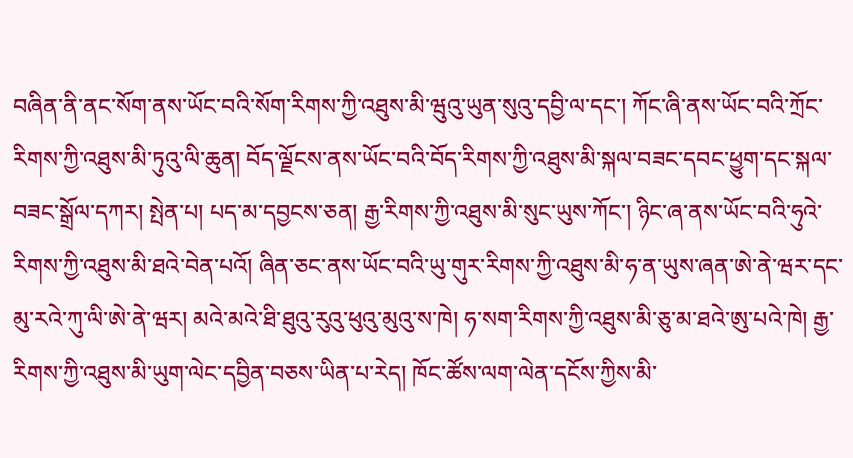བཞིན་ནི་ནང་སོག་ནས་ཡོང་བའི་སོག་རིགས་ཀྱི་འཐུས་མི་ཝུའུ་ཡུན་སུའུ་དབྱི་ལ་དང་། ཀོང་ཞི་ནས་ཡོང་བའི་ཀྲོང་རིགས་ཀྱི་འཐུས་མི་ཏུའུ་ལི་ཆུན། བོད་ལྗོངས་ནས་ཡོང་བའི་བོད་རིགས་ཀྱི་འཐུས་མི་སྐལ་བཟང་དབང་ཕྱུག་དང་སྐལ་བཟང་སྒྲོལ་དཀར། སྤེན་པ། པད་མ་དབྱངས་ཅན། རྒྱ་རིགས་ཀྱི་འཐུས་མི་སུང་ཡུས་ཀོང་། ཉིང་ཞ་ནས་ཡོང་བའི་ཧུའེ་རིགས་ཀྱི་འཐུས་མི་ཐའེ་བེན་པའོ། ཞིན་ཅང་ནས་ཡོང་བའི་ཡུ་གུར་རིགས་ཀྱི་འཐུས་མི་ཧ་ན་ཡུས་ཞན་ཨེ་ནེ་ཝར་དང་མུ་རའེ་ཀུ་ལི་ཨེ་ནེ་ཝར། མའེ་མའེ་ཐི་ཐུའུ་རུའུ་ཕུའུ་མུའུ་ས་ཁེ། ཧ་སག་རིགས་ཀྱི་འཐུས་མི་ཅུ་མ་ཐའེ་ཨུ་པའེ་ཁེ། རྒྱ་རིགས་ཀྱི་འཐུས་མི་ཡུག་ལེང་དབྱིན་བཅས་ཡིན་པ་རེད། ཁོང་ཚོས་ལག་ལེན་དངོས་ཀྱིས་མི་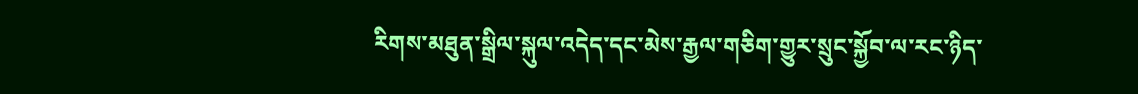རིགས་མཐུན་སྒྲིལ་སྐུལ་འདེད་དང་མེས་རྒྱལ་གཅིག་གྱུར་སྲུང་སྐྱོབ་ལ་རང་ཉིད་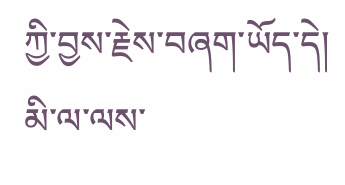ཀྱི་བྱས་རྗེས་བཞག་ཡོད་དེ། མི་ལ་ལས་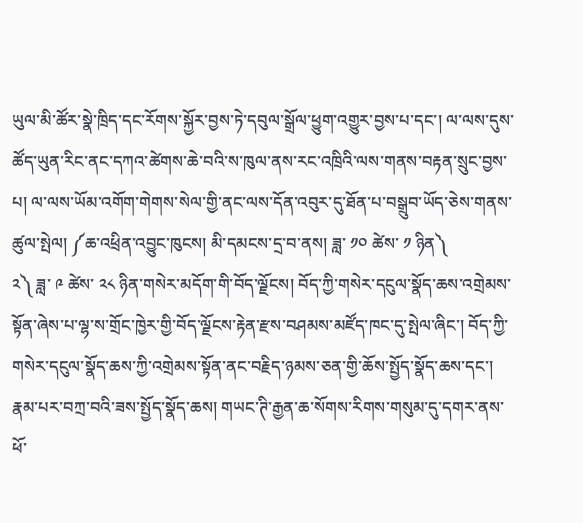ཡུལ་མི་ཚོར་སྣེ་ཁྲིད་དང་རོགས་སྐྱོར་བྱས་ཏེ་དབུལ་སྒྲོལ་ཕྱུག་འགྱུར་བྱས་པ་དང་། ལ་ལས་དུས་ཚོད་ཡུན་རིང་ནང་དཀའ་ཚེགས་ཆེ་བའི་ས་ཁུལ་ནས་རང་འཁྲིའི་ལས་གནས་བརྟན་སྲུང་བྱས་པ། ལ་ལས་ཡོམ་འགོག་གེགས་སེལ་གྱི་ནང་ལས་དོན་འབུར་དུ་ཐོན་པ་བསྒྲུབ་ཡོད་ཅེས་གནས་ཚུལ་སྤེལ། ༼ཆ་འཕྲིན་འབྱུང་ཁུངས། མི་དམངས་དྲ་བ་ནས། ཟླ་ ༡༠ ཚེས་ ༡ ཉིན༽
༢༽ ཟླ་ ༩ ཚེས་ ༢༨ ཉིན་གསེར་མདོག་གི་བོད་ལྗོངས། བོད་ཀྱི་གསེར་དངུལ་སྣོད་ཆས་འགྲེམས་སྟོན་ཞེས་པ་ལྷ་ས་གྲོང་ཁྱེར་གྱི་བོད་ལྗོངས་རྟེན་རྫས་བཤམས་མཛོད་ཁང་དུ་སྤེལ་ཞིང་། བོད་ཀྱི་གསེར་དངུལ་སྣོད་ཆས་ཀྱི་འགྲེམས་སྟོན་ནང་བརྗིད་ཉམས་ཅན་གྱི་ཆོས་སྤྱོད་སྣོད་ཆས་དང་། རྣམ་པར་བཀྲ་བའི་ཟས་སྤྱོད་སྣོད་ཆས། གཡང་ཊི་རྒྱན་ཆ་སོགས་རིགས་གསུམ་དུ་དགར་ནས་ཕོ་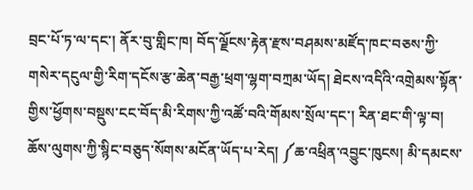བྲང་པོ་ཏ་ལ་དང་། ནོར་བུ་གླིང་ཁ། བོད་ལྗོངས་རྟེན་རྫས་བཤམས་མཛོད་ཁང་བཅས་ཀྱི་གསེར་དངུལ་གྱི་རིག་དངོས་རྩ་ཆེན་བརྒྱ་ཕྲག་ལྷག་བཀྲམ་ཡོད། ཐེངས་འདིའི་འགྲེམས་སྟོན་གྱིས་ཕྱོགས་བསྡུས་ངང་བོད་མི་རིགས་ཀྱི་འཚོ་བའི་གོམས་སྲོལ་དང་། རིན་ཐང་གི་ལྟ་བ། ཆོས་ལུགས་ཀྱི་སྙིང་བཅུད་སོགས་མངོན་ཡོད་པ་རེད། ༼ཆ་འཕྲིན་འབྱུང་ཁུངས། མི་དམངས་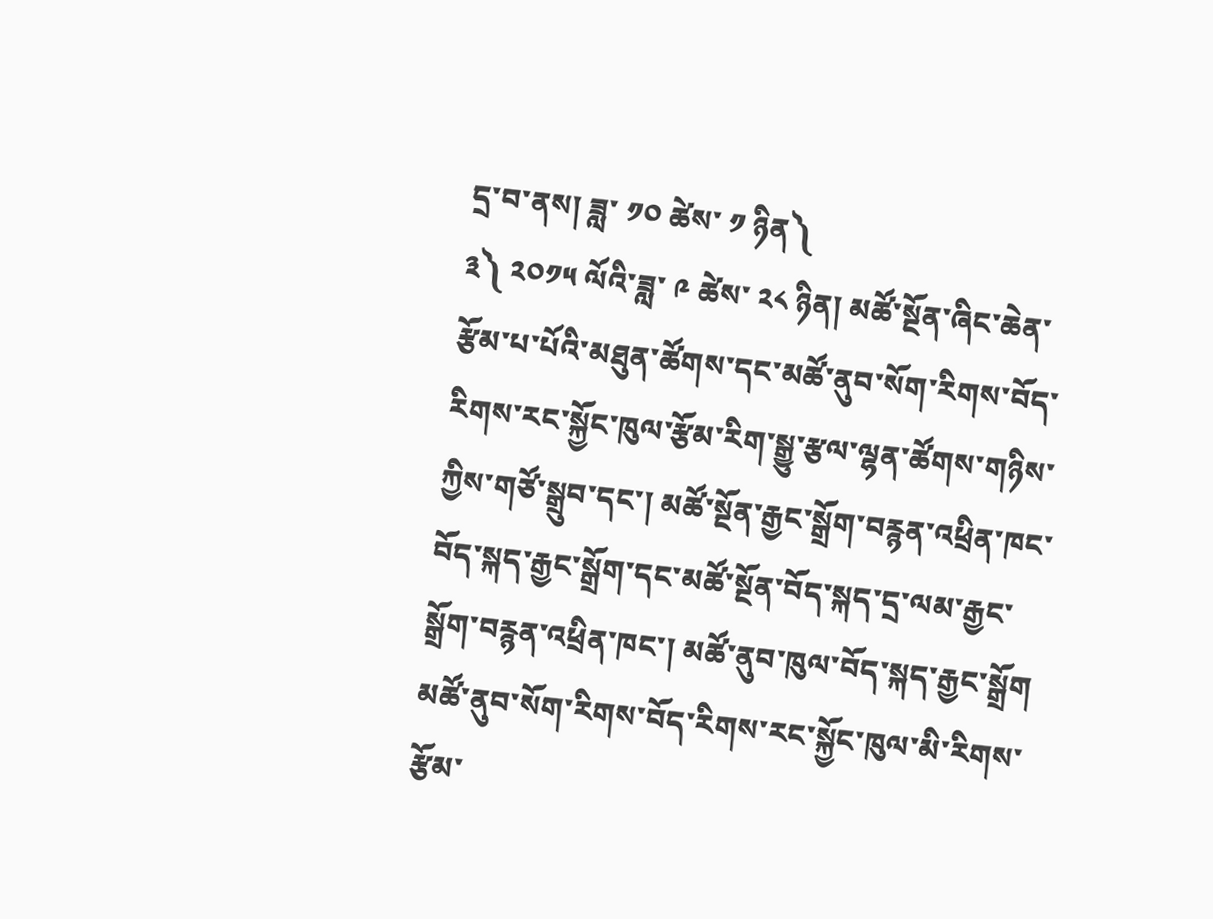དྲ་བ་ནས། ཟླ་ ༡༠ ཚེས་ ༡ ཉིན༽
༣༽ ༢༠༡༥ ལོའི་ཟླ་ ༩ ཚེས་ ༢༨ ཉིན། མཚོ་སྔོན་ཞིང་ཆེན་རྩོམ་པ་པོའི་མཐུན་ཚོགས་དང་མཚོ་ནུབ་སོག་རིགས་བོད་རིགས་རང་སྐྱོང་ཁུལ་རྩོམ་རིག་སྒྱུ་རྩལ་ལྷན་ཚོགས་གཉིས་ཀྱིས་གཙོ་སྒྲུབ་དང་། མཚོ་སྔོན་རྒྱང་སྒྲོག་བརྙན་འཕྲིན་ཁང་བོད་སྐད་རྒྱང་སྒྲོག་དང་མཚོ་སྔོན་བོད་སྐད་དྲ་ལམ་རྒྱང་སྒྲོག་བརྙན་འཕྲིན་ཁང་། མཚོ་ནུབ་ཁུལ་བོད་སྐད་རྒྱང་སྒྲོག མཚོ་ནུབ་སོག་རིགས་བོད་རིགས་རང་སྐྱོང་ཁུལ་མི་རིགས་རྩོམ་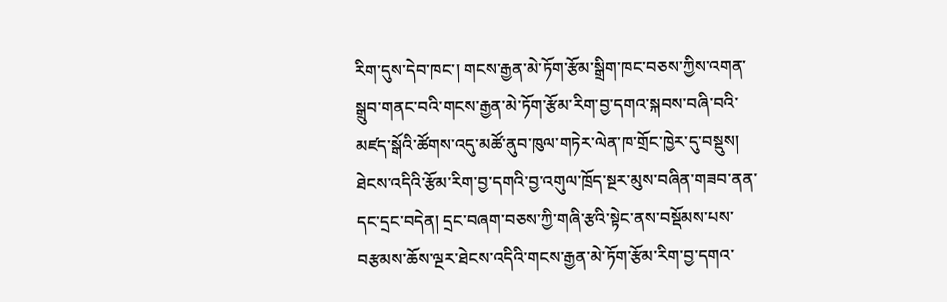རིག་དུས་དེབ་ཁང་། གངས་རྒྱན་མེ་ཏོག་རྩོམ་སྒྲིག་ཁང་བཅས་ཀྱིས་འགན་སྒྲུབ་གནང་བའི་གངས་རྒྱན་མེ་ཏོག་རྩོམ་རིག་བྱ་དགའ་སྐབས་བཞི་བའི་མཛད་སྒོའི་ཚོགས་འདུ་མཚོ་ནུབ་ཁུལ་གཏེར་ལེན་ཁ་གྲོང་ཁྱེར་དུ་བསྡུས།
ཐེངས་འདིའི་རྩོམ་རིག་བྱ་དགའི་བྱ་འགུལ་ཁྲོད་སྔར་མུས་བཞིན་གཟབ་ནན་དང་དྲང་བདེན། དྲང་བཞག་བཅས་ཀྱི་གཞི་རྩའི་སྟེང་ནས་བསྡོམས་པས་བརྩམས་ཆོས་ལྔར་ཐེངས་འདིའི་གངས་རྒྱན་མེ་ཏོག་རྩོམ་རིག་བྱ་དགའ་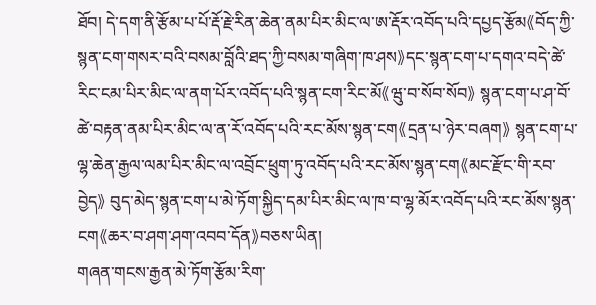ཐོབ། དེ་དག་ནི་རྩོམ་པ་པོ་རྡོ་རྗེ་རིན་ཆེན་ནམ་པིར་མིང་ལ་ཨ་རྡོར་འབོད་པའི་དཔྱད་རྩོམ《བོད་ཀྱི་སྙན་ངག་གསར་བའི་བསམ་བློའི་ཐད་ཀྱི་བསམ་གཞིག་ཁ་ཤས》དང་སྙན་ངག་པ་དགའ་བདེ་ཚེ་རིང་ངམ་པིར་མིང་ལ་ནག་པོར་འབོད་པའི་སྙན་ངག་རིང་མོ《ཝུ་བ་སོབ་སོབ》 སྙན་ངག་པ་ཤ་བོ་ཚེ་བརྟན་ནམ་པིར་མིང་ལ་ན་རོ་འབོད་པའི་རང་མོས་སྙན་ངག《དྲན་པ་ཉེར་བཞག》 སྙན་ངག་པ་ལྷ་ཆེན་རྒྱལ་ལམ་པིར་མིང་ལ་འབྲོང་ཕྲུག་ཏུ་འབོད་པའི་རང་མོས་སྙན་ངག《མང་རྫོང་གི་རབ་བྱེད》 བུད་མེད་སྙན་ངག་པ་མེ་ཏོག་སྐྱིད་དམ་པིར་མིང་ལ་ཁ་བ་ལྷ་མོར་འབོད་པའི་རང་མོས་སྙན་ངག《ཆར་བ་ཤག་ཤག་འབབ་དོན》བཅས་ཡིན།
གཞན་གངས་རྒྱན་མེ་ཏོག་རྩོམ་རིག་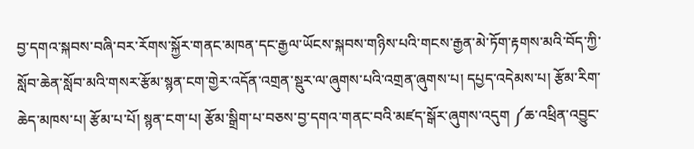བྱ་དགའ་སྐབས་བཞི་བར་རོགས་སྐྱོར་གནང་མཁན་དང་རྒྱལ་ཡོངས་སྐབས་གཉིས་པའི་གངས་རྒྱན་མེ་ཏོག་རྟགས་མའི་བོད་ཀྱི་སློབ་ཆེན་སློབ་མའི་གསར་རྩོམ་སྙན་ངག་གྱེར་འདོན་འགྲན་སྡུར་ལ་ཞུགས་པའི་འགྲན་ཞུགས་པ། དཔྱད་འདེམས་པ། རྩོམ་རིག་ཆེད་མཁས་པ། རྩོམ་པ་པོ། སྙན་ངག་པ། རྩོམ་སྒྲིག་པ་བཅས་བྱ་དགའ་གནང་བའི་མཛད་སྒོར་ཞུགས་འདུག ༼ཆ་འཕྲིན་འབྱུང་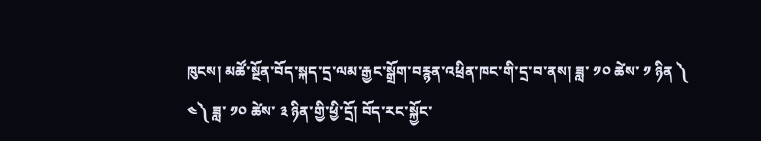ཁུངས། མཚོ་སྔོན་བོད་སྐད་དྲ་ལམ་རྒྱང་སྒྲོག་བརྙན་འཕྲིན་ཁང་གི་དྲ་བ་ནས། ཟླ་ ༡༠ ཚེས་ ༡ ཉིན ༽
༤༽ ཟླ་ ༡༠ ཚེས་ ༣ ཉིན་གྱི་ཕྱི་དྲོ། བོད་རང་སྐྱོང་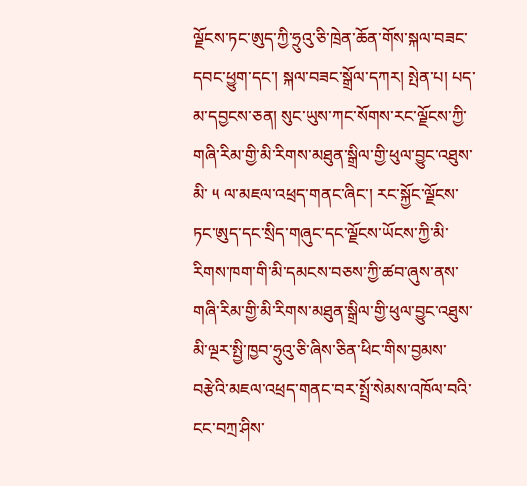ལྗོངས་ཏང་ཨུད་ཀྱི་ཧྲུའུ་ཅི་ཁྲེན་ཆོན་གོས་སྐལ་བཟང་དབང་ཕྱུག་དང་། སྐལ་བཟང་སྒྲོལ་དཀར། སྤེན་པ། པད་མ་དབྱངས་ཅན། སུང་ཡུས་ཀང་སོགས་རང་ལྗོངས་ཀྱི་གཞི་རིམ་གྱི་མི་རིགས་མཐུན་སྒྲིལ་གྱི་ཕུལ་བྱུང་འཐུས་མི་ ༥ ལ་མཇལ་འཕྲད་གནང་ཞིང་། རང་སྐྱོང་ལྗོངས་ཏང་ཨུད་དང་སྲིད་གཞུང་དང་ལྗོངས་ཡོངས་ཀྱི་མི་རིགས་ཁག་གི་མི་དམངས་བཅས་ཀྱི་ཚབ་ཞུས་ནས་གཞི་རིམ་གྱི་མི་རིགས་མཐུན་སྒྲིལ་གྱི་ཕུལ་བྱུང་འཐུས་མི་ལྔར་སྤྱི་ཁྱབ་ཧྲུའུ་ཅི་ཞིས་ཅིན་ཕིང་གིས་བྱམས་བརྩེའི་མཇལ་འཕྲད་གནང་བར་སྤྲོ་སེམས་འཁོལ་བའི་ངང་བཀྲ་ཤིས་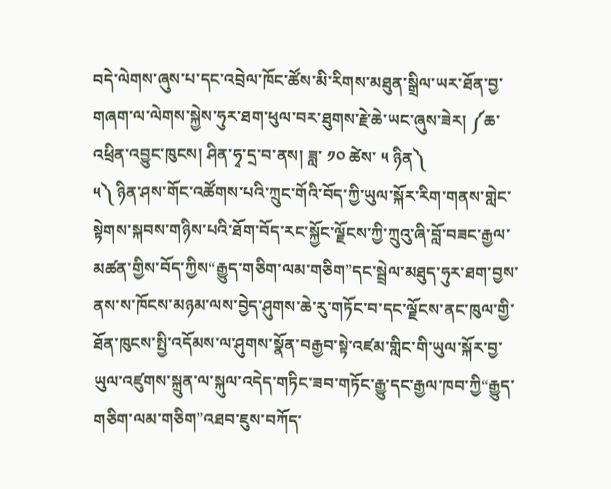བདེ་ལེགས་ཞུས་པ་དང་འབྲེལ་ཁོང་ཚོས་མི་རིགས་མཐུན་སྒྲིལ་ཡར་ཐོན་བྱ་གཞག་ལ་ལེགས་སྐྱེས་ཧུར་ཐག་ཕུལ་བར་ཐུགས་རྗེ་ཆེ་ཡང་ཞུས་ཟེར། ༼ཆ་འཕྲིན་འབྱུང་ཁུངས། ཤིན་ཧྭ་དྲ་བ་ནས། ཟླ་ ༡༠ ཚེས་ ༥ ཉིན༽
༥༽ ཉིན་ཤས་གོང་འཚོགས་པའི་ཀྲུང་གོའི་བོད་ཀྱི་ཡུལ་སྐོར་རིག་གནས་གླེང་སྟེགས་སྐབས་གཉིས་པའི་ཐོག་བོད་རང་སྐྱོང་ལྗོངས་ཀྱི་ཀྲུའུ་ཞི་བློ་བཟང་རྒྱལ་མཚན་གྱིས་བོད་ཀྱིས“རྒྱུད་གཅིག་ལམ་གཅིག”དང་སྦྲེལ་མཐུད་ཧུར་ཐག་བྱས་ནས་ས་ཁོངས་མཉམ་ལས་བྱེད་ཤུགས་ཆེ་རུ་གཏོང་བ་དང་ལྗོངས་ནང་ཁུལ་གྱི་ཐོན་ཁུངས་སྤྱི་འདོམས་ལ་ཤུགས་སྣོན་བརྒྱབ་སྟེ་འཛམ་གླིང་གི་ཡུལ་སྐོར་བྱ་ཡུལ་འཛུགས་སྐྲུན་ལ་སྐུལ་འདེད་གཏིང་ཟབ་གཏོང་རྒྱུ་དང་རྒྱལ་ཁབ་ཀྱི“རྒྱུད་གཅིག་ལམ་གཅིག”འཐབ་ཇུས་བཀོད་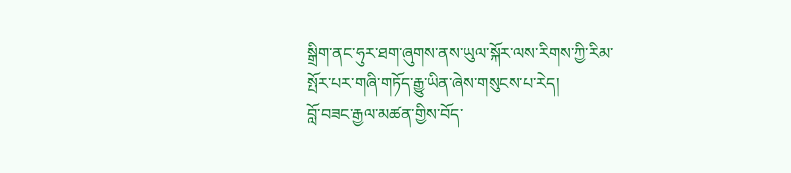སྒྲིག་ནང་ཧུར་ཐག་ཞུགས་ནས་ཡུལ་སྐོར་ལས་རིགས་ཀྱི་རིམ་སྤོར་པར་གཞི་གཏོད་རྒྱུ་ཡིན་ཞེས་གསུངས་པ་རེད།
བློ་བཟང་རྒྱལ་མཚན་གྱིས་བོད་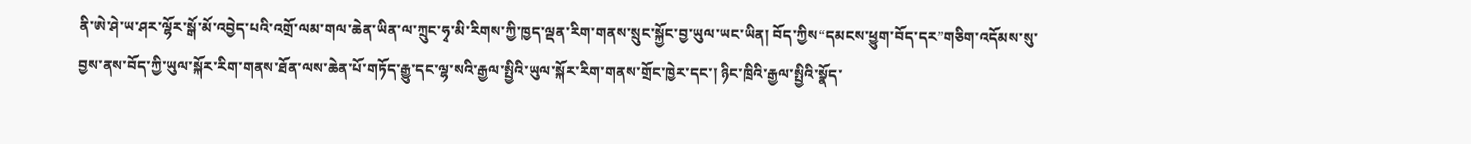ནི་ཨེ་ཤེ་ཡ་ཤར་ལྷོར་སྒོ་མོ་འབྱེད་པའི་འགྲོ་ལམ་གལ་ཆེན་ཡིན་ལ་ཀྲུང་ཧྭ་མི་རིགས་ཀྱི་ཁྱད་ལྡན་རིག་གནས་སྲུང་སྐྱོང་བྱ་ཡུལ་ཡང་ཡིན། བོད་ཀྱིས“དམངས་ཕྱུག་བོད་དར”གཅིག་འདོམས་སུ་བྱས་ནས་བོད་ཀྱི་ཡུལ་སྐོར་རིག་གནས་ཐོན་ལས་ཆེན་པོ་གཏོད་རྒྱུ་དང་ལྷ་སའི་རྒྱལ་སྤྱིའི་ཡུལ་སྐོར་རིག་གནས་གྲོང་ཁྱེར་དང་། ཉིང་ཁྲིའི་རྒྱལ་སྤྱིའི་སྣོད་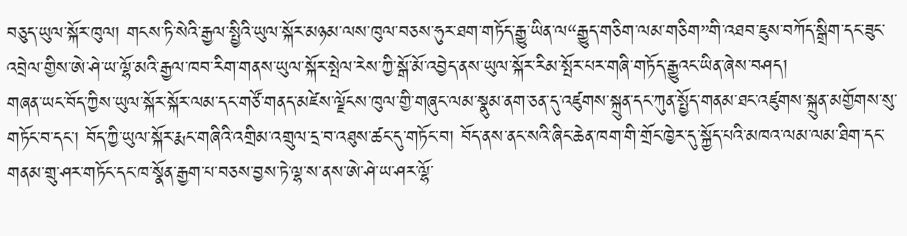བཅུད་ཡུལ་སྐོར་ཁུལ། གངས་ཏི་སེའི་རྒྱལ་སྤྱིའི་ཡུལ་སྐོར་མཉམ་ལས་ཁུལ་བཅས་ཧུར་ཐག་གཏོད་རྒྱུ་ཡིན་ལ“རྒྱུད་གཅིག་ལམ་གཅིག”གི་འཐབ་ཇུས་བཀོད་སྒྲིག་དང་ཟུང་འབྲེལ་གྱིས་ཨེ་ཤེ་ཡ་ལྷོ་མའི་རྒྱལ་ཁབ་རིག་གནས་ཡུལ་སྐོར་སྤེལ་རེས་ཀྱི་སྒོ་མོ་འབྱེད་ནས་ཡུལ་སྐོར་རིམ་སྤོར་པར་གཞི་གཏོད་རྒྱུའང་ཡིན་ཞེས་བཤད།
གཞན་ཡང་བོད་ཀྱིས་ཡུལ་སྐོར་སྐོར་ལམ་དང་གཙོ་གནད་མཛེས་ལྗོངས་ཁུལ་གྱི་གཞུང་ལམ་སྣུམ་ནག་ཅན་དུ་འཛུགས་སྐྲུན་དང་ཀུན་སྤྱོད་གནམ་ཐང་འཛུགས་སྐྲུན་མགྱོགས་སུ་གཏོང་བ་དང་། བོད་ཀྱི་ཡུལ་སྐོར་རྨང་གཞིའི་འགྲིམ་འགྲུལ་དྲ་བ་འཐུས་ཚང་དུ་གཏོང་བ། བོད་ནས་ནང་སའི་ཞིང་ཆེན་ཁག་གི་གྲོང་ཁྱེར་དུ་སྐྱོད་པའི་མཁའ་ལམ་ལམ་ཐིག་དང་གནམ་གྲུ་ཤར་གཏོང་དང་ཁ་སྣོན་རྒྱག་པ་བཅས་བྱས་ཏེ་ལྷ་ས་ནས་ཨེ་ཤེ་ཡ་ཤར་ལྷོ་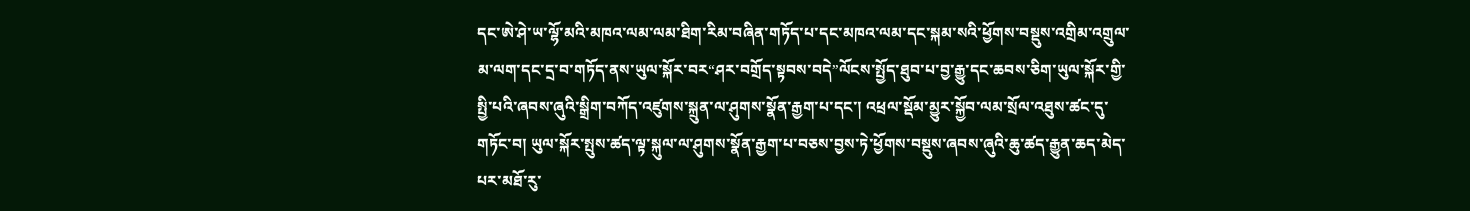དང་ཨེ་ཤེ་ཡ་ལྷོ་མའི་མཁའ་ལམ་ལམ་ཐིག་རིམ་བཞིན་གཏོད་པ་དང་མཁའ་ལམ་དང་སྐམ་སའི་ཕྱོགས་བསྡུས་འགྲིམ་འགྲུལ་མ་ལག་དང་དྲ་བ་གཏོད་ནས་ཡུལ་སྐོར་བར“ཤར་བགྲོད་སྟབས་བདེ”ལོངས་སྤྱོད་ཐུབ་པ་བྱ་རྒྱུ་དང་ཆབས་ཅིག་ཡུལ་སྐོར་གྱི་སྤྱི་པའི་ཞབས་ཞུའི་སྒྲིག་བཀོད་འཛུགས་སྐྲུན་ལ་ཤུགས་སྣོན་རྒྱག་པ་དང་། འཕྲལ་སྡོམ་མྱུར་སྐྱོབ་ལམ་སྲོལ་འཐུས་ཚང་དུ་གཏོང་བ། ཡུལ་སྐོར་སྤུས་ཚད་ལྟ་སྐུལ་ལ་ཤུགས་སྣོན་རྒྱག་པ་བཅས་བྱས་ཏེ་ཕྱོགས་བསྡུས་ཞབས་ཞུའི་ཆུ་ཚད་རྒྱུན་ཆད་མེད་པར་མཐོ་རུ་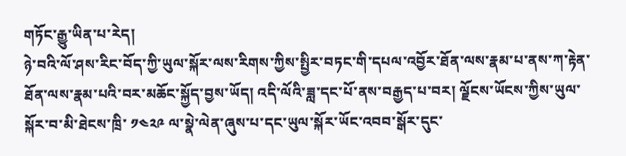གཏོང་རྒྱུ་ཡིན་པ་རེད།
ཉེ་བའི་ལོ་ཤས་རིང་བོད་ཀྱི་ཡུལ་སྐོར་ལས་རིགས་ཀྱིས་སྤྱིར་བཏང་གི་དཔལ་འབྱོར་ཐོན་ལས་རྣམ་པ་ནས་ཀ་རྟེན་ཐོན་ལས་རྣམ་པའི་བར་མཆོང་སྐྱོད་བྱས་ཡོད། འདི་ལོའི་ཟླ་དང་པོ་ནས་བརྒྱད་པ་བར། ལྗོངས་ཡོངས་ཀྱིས་ཡུལ་སྐོར་བ་མི་ཐེངས་ཁྲི་ ༡༤༢༩ ལ་སྣེ་ལེན་ཞུས་པ་དང་ཡུལ་སྐོར་ཡོང་འབབ་སྒོར་དུང་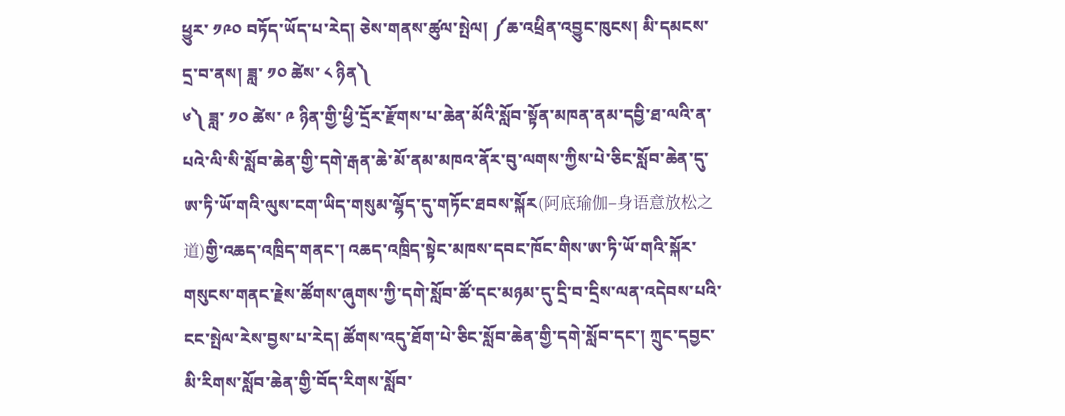ཕྱུར་ ༡༩༠ བཏོད་ཡོད་པ་རེད། ཅེས་གནས་ཚུལ་སྤེལ། ༼ཆ་འཕྲིན་འབྱུང་ཁུངས། མི་དམངས་དྲ་བ་ནས། ཟླ་ ༡༠ ཚེས་ ༨ ཉིན༽
༦༽ ཟླ་ ༡༠ ཚེས་ ༩ ཉིན་གྱི་ཕྱི་དྲོར་རྫོགས་པ་ཆེན་མོའི་སློབ་སྟོན་མཁན་ནམ་དབྱི་ཐ་ལའི་ན་པའེ་ལི་སི་སློབ་ཆེན་གྱི་དགེ་རྒན་ཆེ་མོ་ནམ་མཁའ་ནོར་བུ་ལགས་ཀྱིས་པེ་ཅིང་སློབ་ཆེན་དུ་ཨ་ཏི་ཡོ་གའི་ལུས་ངག་ཡིད་གསུམ་ལྷོད་དུ་གཏོང་ཐབས་སྐོར(阿底瑜伽–身语意放松之道)གྱི་འཆད་འཁྲིད་གནང་། འཆད་འཁྲིད་སྟེང་མཁས་དབང་ཁོང་གིས་ཨ་ཏི་ཡོ་གའི་སྐོར་གསུངས་གནང་རྗེས་ཚོགས་ཞུགས་ཀྱི་དགེ་སློབ་ཚོ་དང་མཉམ་དུ་དྲི་བ་དྲིས་ལན་འདེབས་པའི་ངང་སྤེལ་རེས་བྱས་པ་རེད། ཚོགས་འདུ་ཐོག་པེ་ཅིང་སློབ་ཆེན་གྱི་དགེ་སློབ་དང་། ཀྲུང་དབྱང་མི་རིགས་སློབ་ཆེན་གྱི་བོད་རིགས་སློབ་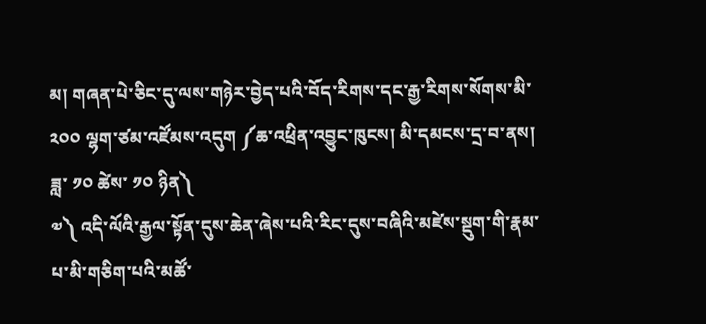མ། གཞན་པེ་ཅིང་དུ་ལས་གཉེར་བྱེད་པའི་བོད་རིགས་དང་རྒྱ་རིགས་སོགས་མི་ ༢༠༠ ལྷག་ཙམ་འཛོམས་འདུག ༼ཆ་འཕྲིན་འབྱུང་ཁུངས། མི་དམངས་དྲ་བ་ནས། ཟླ་ ༡༠ ཚེས་ ༡༠ ཉིན༽
༧༽ འདི་ལོའི་རྒྱལ་སྟོན་དུས་ཆེན་ཞེས་པའི་རིང་དུས་བཞིའི་མཛེས་སྡུག་གི་རྣམ་པ་མི་གཅིག་པའི་མཚོ་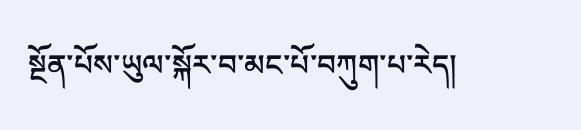སྔོན་པོས་ཡུལ་སྐོར་བ་མང་པོ་བཀུག་པ་རེད།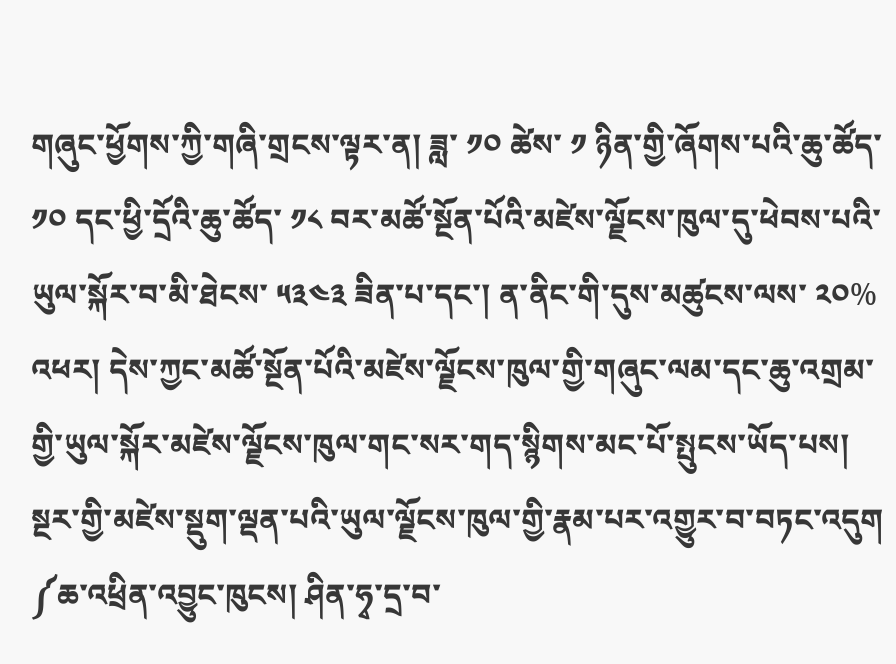གཞུང་ཕྱོགས་ཀྱི་གཞི་གྲངས་ལྟར་ན། ཟླ་ ༡༠ ཚེས་ ༡ ཉིན་གྱི་ཞོགས་པའི་ཆུ་ཚོད་ ༡༠ དང་ཕྱི་དྲོའི་ཆུ་ཚོད་ ༡༨ བར་མཚོ་སྔོན་པོའི་མཛེས་ལྗོངས་ཁུལ་དུ་ཕེབས་པའི་ཡུལ་སྐོར་བ་མི་ཐེངས་ ༥༣༤༣ ཟིན་པ་དང་། ན་ནིང་གི་དུས་མཚུངས་ལས་ ༢༠% འཕར། དེས་ཀྱང་མཚོ་སྔོན་པོའི་མཛེས་ལྗོངས་ཁུལ་གྱི་གཞུང་ལམ་དང་ཆུ་འགྲམ་གྱི་ཡུལ་སྐོར་མཛེས་ལྗོངས་ཁུལ་གང་སར་གད་སྙིགས་མང་པོ་སྤུངས་ཡོད་པས། སྔར་གྱི་མཛེས་སྡུག་ལྡན་པའི་ཡུལ་ལྗོངས་ཁུལ་གྱི་རྣམ་པར་འགྱུར་བ་བཏང་འདུག ༼ཆ་འཕྲིན་འབྱུང་ཁུངས། ཤིན་ཧྭ་དྲ་བ་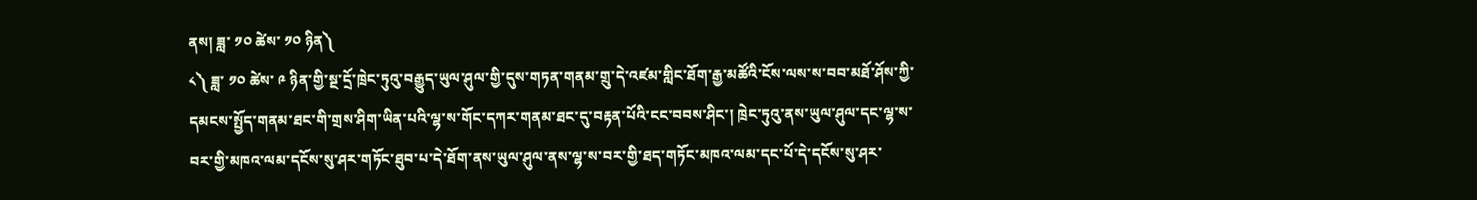ནས། ཟླ་ ༡༠ ཚེས་ ༡༠ ཉིན༽
༨༽ ཟླ་ ༡༠ ཚེས་ ༩ ཉིན་གྱི་སྔ་དྲོ་ཁྲེང་ཏུའུ་བརྒྱུད་ཡུལ་ཤུལ་གྱི་དུས་གཏན་གནམ་གྲུ་དེ་འཛམ་གླིང་ཐོག་རྒྱ་མཚོའི་ངོས་ལས་ས་བབ་མཐོ་ཤོས་ཀྱི་དམངས་སྤྱོད་གནམ་ཐང་གི་གྲས་ཤིག་ཡིན་པའི་ལྷ་ས་གོང་དཀར་གནམ་ཐང་དུ་བརྟན་པོའི་ངང་བབས་ཤིང་། ཁྲེང་ཏུའུ་ནས་ཡུལ་ཤུལ་དང་ལྷ་ས་བར་གྱི་མཁའ་ལམ་དངོས་སུ་ཤར་གཏོང་ཐུབ་པ་དེ་ཐོག་ནས་ཡུལ་ཤུལ་ནས་ལྷ་ས་བར་གྱི་ཐད་གཏོང་མཁའ་ལམ་དང་པོ་དེ་དངོས་སུ་ཤར་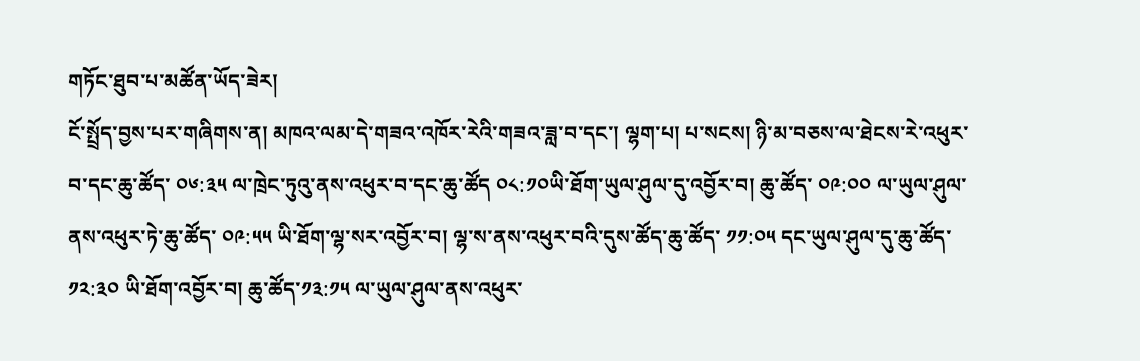གཏོང་ཐུབ་པ་མཚོན་ཡོད་ཟེར།
ངོ་སྤྲོད་བྱས་པར་གཞིགས་ན། མཁའ་ལམ་དེ་གཟའ་འཁོར་རེའི་གཟའ་ཟླ་བ་དང་། ལྷག་པ། པ་སངས། ཉི་མ་བཅས་ལ་ཐེངས་རེ་འཕུར་བ་དང་ཆུ་ཚོད་ ༠༦:༣༥ ལ་ཁྲེང་ཏུའུ་ནས་འཕུར་བ་དང་ཆུ་ཚོད ༠༨:༡༠ཡི་ཐོག་ཡུལ་ཤུལ་དུ་འབྱོར་བ། ཆུ་ཚོད་ ༠༩:༠༠ ལ་ཡུལ་ཤུལ་ནས་འཕུར་ཏེ་ཆུ་ཚོད་ ༠༩:༥༥ ཡི་ཐོག་ལྷ་སར་འབྱོར་བ། ལྷ་ས་ནས་འཕུར་བའི་དུས་ཚོད་ཆུ་ཚོད་ ༡༡:༠༥ དང་ཡུལ་ཤུལ་དུ་ཆུ་ཚོད་ ༡༢:༣༠ ཡི་ཐོག་འབྱོར་བ། ཆུ་ཚོད་༡༣:༡༥ ལ་ཡུལ་ཤུལ་ནས་འཕུར་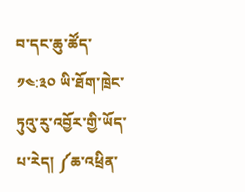བ་དང་ཆུ་ཚོད་ ༡༤:༣༠ ཡི་ཐོག་ཁྲེང་ཏུའུ་རུ་འབྱོར་གྱི་ཡོད་པ་རེད། ༼ཆ་འཕྲིན་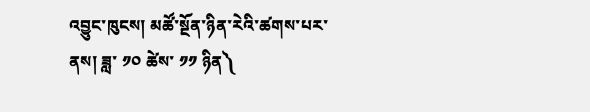འབྱུང་ཁུངས། མཚོ་སྔོན་ཉིན་རེའི་ཚགས་པར་ནས། ཟླ་ ༡༠ ཚེས་ ༡༡ ཉིན༽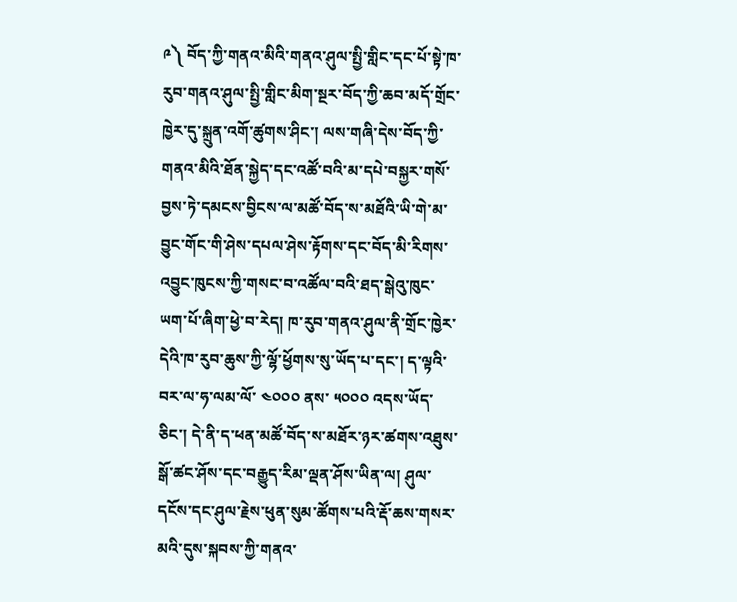༩༽ བོད་ཀྱི་གནའ་མིའི་གནའ་ཤུལ་སྤྱི་གླིང་དང་པོ་སྟེ་ཁ་རུབ་གནའ་ཤུལ་སྤྱི་གླིང་མིག་སྔར་བོད་ཀྱི་ཆབ་མདོ་གྲོང་ཁྱེར་དུ་སྐྲུན་འགོ་ཚུགས་ཤིང་། ལས་གཞི་དེས་བོད་ཀྱི་གནའ་མིའི་ཐོན་སྐྱེད་དང་འཚོ་བའི་མ་དཔེ་བསྐྱར་གསོ་བྱས་ཏེ་དམངས་བྱིངས་ལ་མཚོ་བོད་ས་མཐོའི་ཡི་གེ་མ་བྱུང་གོང་གི་ཤེས་དཔལ་ཤེས་རྟོགས་དང་བོད་མི་རིགས་འབྱུང་ཁུངས་ཀྱི་གསང་བ་འཚོལ་བའི་ཐད་སྒེའུ་ཁུང་ཡག་པོ་ཞིག་ཕྱེ་བ་རེད། ཁ་རུབ་གནའ་ཤུལ་ནི་གྲོང་ཁྱེར་དེའི་ཁ་རུབ་ཆུས་ཀྱི་ལྷོ་ཕྱོགས་སུ་ཡོད་པ་དང་། ད་ལྟའི་བར་ལ་ཧ་ལམ་ལོ་ ༤༠༠༠ ནས་ ༥༠༠༠ འདས་ཡོད་ཅིང་། དེ་ནི་ད་ཕན་མཚོ་བོད་ས་མཐོར་ཉར་ཚགས་འཐུས་སྒོ་ཚང་ཤོས་དང་བརྒྱུད་རིམ་ལྡན་ཤོས་ཡིན་ལ། ཤུལ་དངོས་དང་ཤུལ་རྗེས་ཕུན་སུམ་ཚོགས་པའི་རྡོ་ཆས་གསར་མའི་དུས་སྐབས་ཀྱི་གནའ་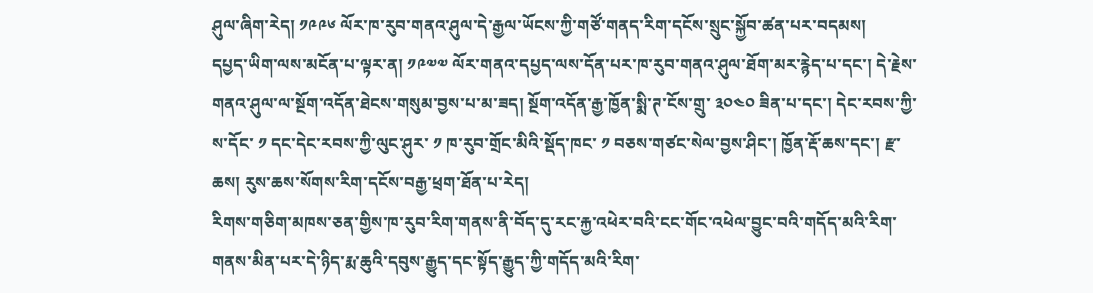ཤུལ་ཞིག་རེད། ༡༩༩༦ ལོར་ཁ་རུབ་གནའ་ཤུལ་དེ་རྒྱལ་ཡོངས་ཀྱི་གཙོ་གནད་རིག་དངོས་སྲུང་སྐྱོབ་ཚན་པར་བདམས།
དཔྱད་ཡིག་ལས་མངོན་པ་ལྟར་ན། ༡༩༧༧ ལོར་གནའ་དཔྱད་ལས་དོན་པར་ཁ་རུབ་གནའ་ཤུལ་ཐོག་མར་རྙེད་པ་དང་། དེ་རྗེས་གནའ་ཤུལ་ལ་སྔོག་འདོན་ཐེངས་གསུམ་བྱས་པ་མ་ཟད། སྔོག་འདོན་རྒྱ་ཁྱོན་སྨི་ཊ་ངོས་གྲུ་ ༣༠༤༠ ཟིན་པ་དང་། དེང་རབས་ཀྱི་ས་དོང་ ༡ དང་དེང་རབས་ཀྱི་ལུང་ཤུར་ ༡ ཁ་རུབ་གྲོང་མིའི་སྡོད་ཁང་ ༡ བཅས་གཙང་སེལ་བྱས་ཤིང་། ཁྱོན་རྡོ་ཆས་དང་། རྫ་ཆས། རུས་ཆས་སོགས་རིག་དངོས་བརྒྱ་ཕྲག་ཐོན་པ་རེད།
རིགས་གཅིག་མཁས་ཅན་གྱིས་ཁ་རུབ་རིག་གནས་ནི་བོད་དུ་རང་རྐྱ་འཕེར་བའི་ངང་གོང་འཕེལ་བྱུང་བའི་གདོད་མའི་རིག་གནས་མིན་པར་དེ་ཉིད་རྨ་ཆུའི་དབུས་རྒྱུད་དང་སྟོད་རྒྱུད་ཀྱི་གདོད་མའི་རིག་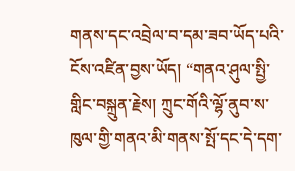གནས་དང་འབྲེལ་བ་དམ་ཟབ་ཡོད་པའི་ངོས་འཛིན་བྱས་ཡོད། “གནའ་ཤུལ་སྤྱི་གླིང་བསྐྲུན་རྗེས། ཀྲུང་གོའི་ལྷོ་ནུབ་ས་ཁུལ་གྱི་གནའ་མི་གནས་སྤོ་དང་དེ་དག་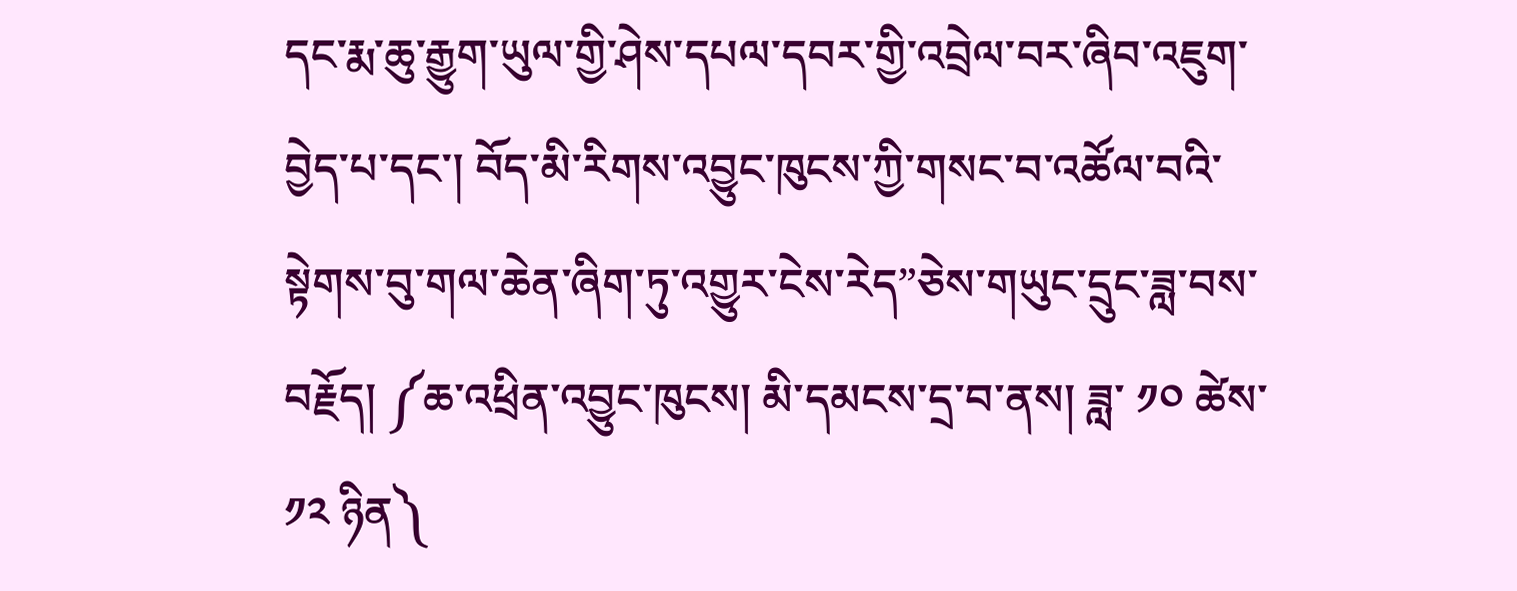དང་རྨ་ཆུ་རྒྱུག་ཡུལ་གྱི་ཤེས་དཔལ་དབར་གྱི་འབྲེལ་བར་ཞིབ་འཇུག་བྱེད་པ་དང་། བོད་མི་རིགས་འབྱུང་ཁུངས་ཀྱི་གསང་བ་འཚོལ་བའི་སྟེགས་བུ་གལ་ཆེན་ཞིག་ཏུ་འགྱུར་ངེས་རེད”ཅེས་གཡུང་དྲུང་ཟླ་བས་བརྗོད། ༼ཆ་འཕྲིན་འབྱུང་ཁུངས། མི་དམངས་དྲ་བ་ནས། ཟླ་ ༡༠ ཚེས་ ༡༢ ཉིན༽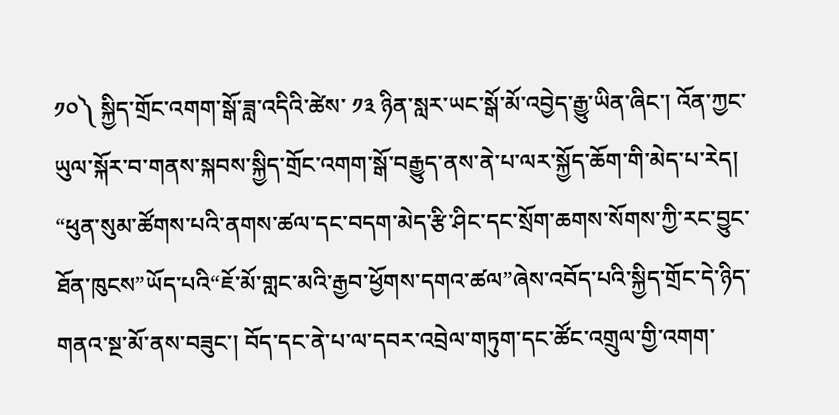༡༠༽ སྐྱིད་གྲོང་འགག་སྒོ་ཟླ་འདིའི་ཚེས་ ༡༣ ཉིན་སླར་ཡང་སྒོ་མོ་འབྱེད་རྒྱུ་ཡིན་ཞིང་། འོན་ཀྱང་ཡུལ་སྐོར་བ་གནས་སྐབས་སྐྱིད་གྲོང་འགག་སྒོ་བརྒྱུད་ནས་ནེ་པ་ལར་སྐྱོད་ཆོག་གི་མེད་པ་རེད།
“ཕུན་སུམ་ཚོགས་པའི་ནགས་ཚལ་དང་བདག་མེད་རྩི་ཤིང་དང་སྲོག་ཆགས་སོགས་ཀྱི་རང་བྱུང་ཐོན་ཁུངས”ཡོད་པའི“ཇོ་མོ་གླང་མའི་རྒྱབ་ཕྱོགས་དགའ་ཚལ”ཞེས་འབོད་པའི་སྐྱིད་གྲོང་དེ་ཉིད་གནའ་སྔ་མོ་ནས་བཟུང་། བོད་དང་ནེ་པ་ལ་དབར་འབྲེལ་གཏུག་དང་ཚོང་འགྲུལ་གྱི་འགག་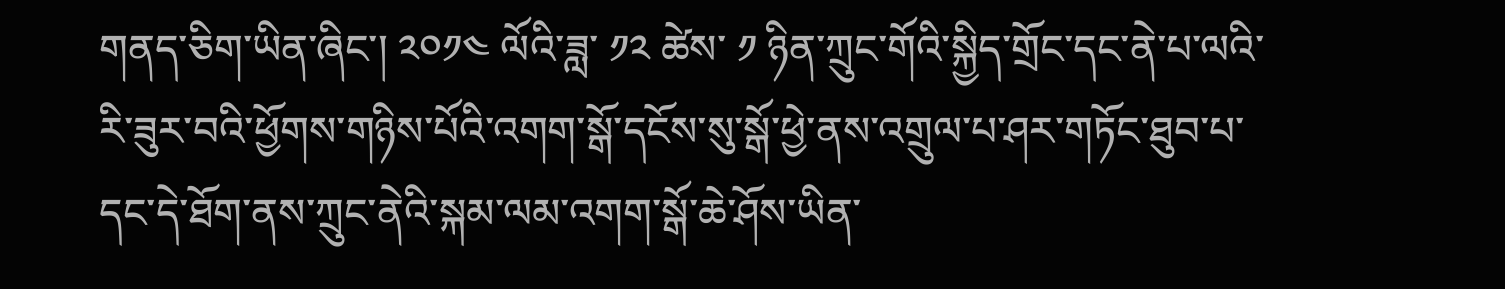གནད་ཅིག་ཡིན་ཞིང་། ༢༠༡༤ ལོའི་ཟླ་ ༡༢ ཚེས་ ༡ ཉིན་ཀྲུང་གོའི་སྐྱིད་གྲོང་དང་ནེ་པ་ལའི་རི་ཟུར་བའི་ཕྱོགས་གཉིས་པོའི་འགག་སྒོ་དངོས་སུ་སྒོ་ཕྱེ་ནས་འགྲུལ་པ་ཤར་གཏོང་ཐུབ་པ་དང་དེ་ཐོག་ནས་ཀྲུང་ནེའི་སྐམ་ལམ་འགག་སྒོ་ཆེ་ཤོས་ཡིན་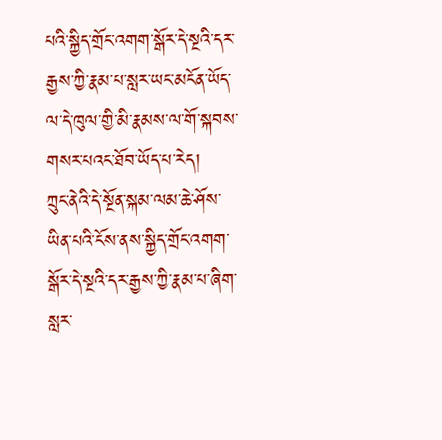པའི་སྐྱིད་གྲོང་འགག་སྒོར་དེ་སྔའི་དར་རྒྱས་ཀྱི་རྣམ་པ་སླར་ཡང་མངོན་ཡོད་ལ་དེ་ཁུལ་གྱི་མི་རྣམས་ལ་གོ་སྐབས་གསར་པའང་ཐོབ་ཡོད་པ་རེད།
ཀྲུང་ནེའི་དེ་སྔོན་སྐམ་ལམ་ཆེ་ཤོས་ཡིན་པའི་ངོས་ནས་སྐྱིད་གྲོང་འགག་སྒོར་དེ་སྔའི་དར་རྒྱས་ཀྱི་རྣམ་པ་ཞིག་སླར་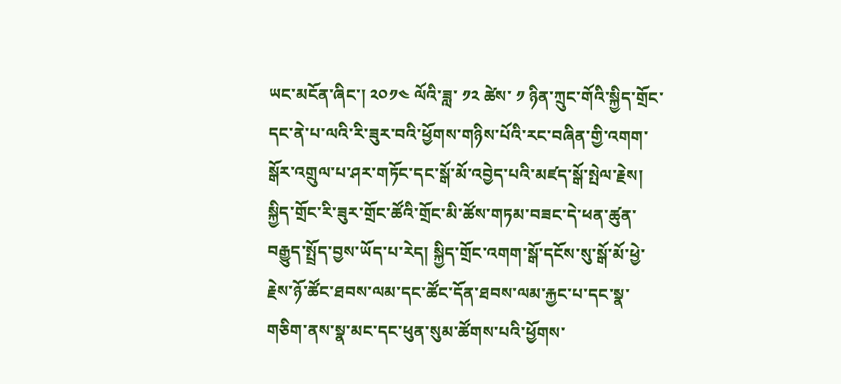ཡང་མངོན་ཞིང་། ༢༠༡༤ ལོའི་ཟླ་ ༡༢ ཚེས་ ༡ ཉིན་ཀྲུང་གོའི་སྐྱིད་གྲོང་དང་ནེ་པ་ལའི་རི་ཟུར་བའི་ཕྱོགས་གཉིས་པོའི་རང་བཞིན་གྱི་འགག་སྒོར་འགྲུལ་པ་ཤར་གཏོང་དང་སྒོ་མོ་འབྱེད་པའི་མཛད་སྒོ་སྤེལ་རྗེས། སྐྱིད་གྲོང་རི་ཟུར་གྲོང་ཚོའི་གྲོང་མི་ཚོས་གཏམ་བཟང་དེ་ཕན་ཚུན་བརྒྱུད་སྤྲོད་བྱས་ཡོད་པ་རེད། སྐྱིད་གྲོང་འགག་སྒོ་དངོས་སུ་སྒོ་མོ་ཕྱེ་རྗེས་ཉོ་ཚོང་ཐབས་ལམ་དང་ཚོང་དོན་ཐབས་ལམ་རྐྱང་པ་དང་སྣ་གཅིག་ནས་སྣ་མང་དང་ཕུན་སུམ་ཚོགས་པའི་ཕྱོགས་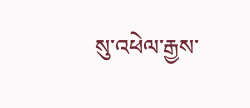སུ་འཕེལ་རྒྱས་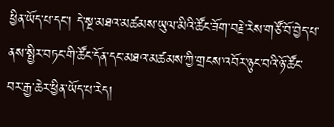ཕྱིན་ཡོད་པ་དང་། དེ་སྔ་མཐའ་མཚམས་ཡུལ་མིའི་ཚོང་ཟོག་བརྗེ་རེས་གཙོ་བོ་བྱེད་པ་ནས་སྤྱིར་བཏང་གི་ཚོང་དོན་དང་མཐའ་མཚམས་ཀྱི་གྲངས་འབོར་ཉུང་བའི་ཉོ་ཚོང་བར་རྒྱ་ཆེར་ཕྱིན་ཡོད་པ་རེད།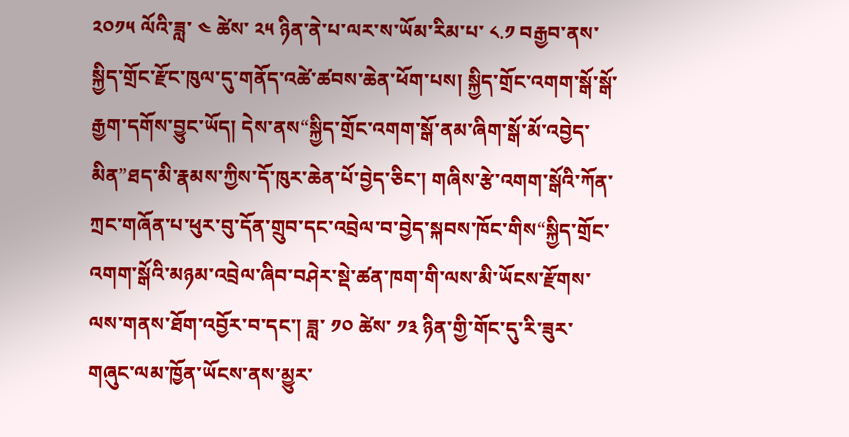༢༠༡༥ ལོའི་ཟླ་ ༤ ཚེས་ ༢༥ ཉིན་ནེ་པ་ལར་ས་ཡོམ་རིམ་པ་ ༨.༡ བརྒྱབ་ནས་སྐྱིད་གྲོང་རྫོང་ཁུལ་དུ་གནོད་འཚེ་ཚབས་ཆེན་ཕོག་པས། སྐྱིད་གྲོང་འགག་སྒོ་སྒོ་རྒྱག་དགོས་བྱུང་ཡོད། དེས་ནས“སྐྱིད་གྲོང་འགག་སྒོ་ནམ་ཞིག་སྒོ་མོ་འབྱེད་མིན”ཐད་མི་རྣམས་ཀྱིས་དོ་ཁུར་ཆེན་པོ་བྱེད་ཅིང་། གཞིས་རྩེ་འགག་སྒོའི་ཀོན་ཀྲང་གཞོན་པ་ཕུར་བུ་དོན་གྲུབ་དང་འབྲེལ་བ་བྱེད་སྐབས་ཁོང་གིས“སྐྱིད་གྲོང་འགག་སྒོའི་མཉམ་འབྲེལ་ཞིབ་བཤེར་སྡེ་ཚན་ཁག་གི་ལས་མི་ཡོངས་རྫོགས་ལས་གནས་ཐོག་འབྱོར་བ་དང་། ཟླ་ ༡༠ ཚེས་ ༡༣ ཉིན་གྱི་གོང་དུ་རི་ཟུར་གཞུང་ལམ་ཁྱོན་ཡོངས་ནས་མྱུར་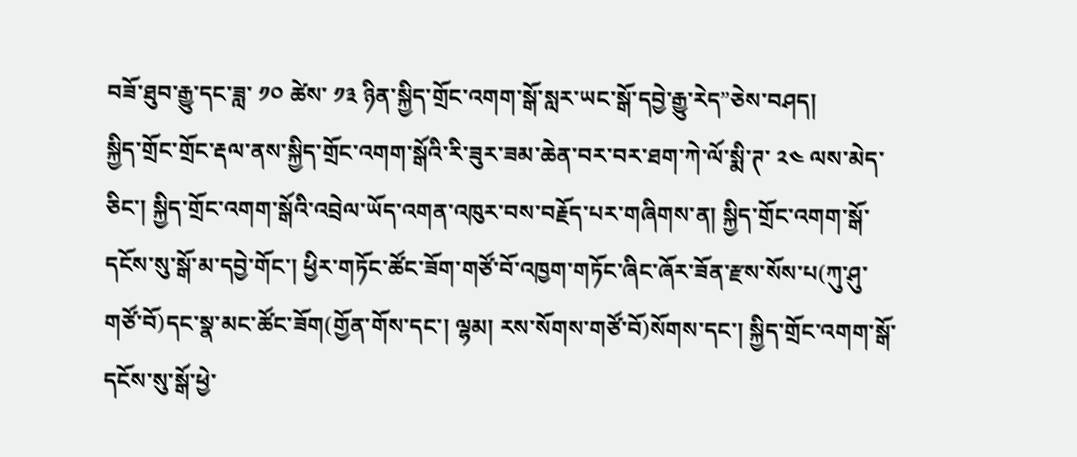བཟོ་ཐུབ་རྒྱུ་དང་ཟླ་ ༡༠ ཚེས་ ༡༣ ཉིན་སྐྱིད་གྲོང་འགག་སྒོ་སླར་ཡང་སྒོ་དབྱེ་རྒྱུ་རེད”ཅེས་བཤད།
སྐྱིད་གྲོང་གྲོང་རྡལ་ནས་སྐྱིད་གྲོང་འགག་སྒོའི་རི་ཟུར་ཟམ་ཆེན་བར་བར་ཐག་ཀེ་ལོ་སྨི་ཊ་ ༢༤ ལས་མེད་ཅིང་། སྐྱིད་གྲོང་འགག་སྒོའི་འབྲེལ་ཡོད་འགན་འཁུར་བས་བརྗོད་པར་གཞིགས་ན། སྐྱིད་གྲོང་འགག་སྒོ་དངོས་སུ་སྒོ་མ་དབྱེ་གོང་། ཕྱིར་གཏོང་ཚོང་ཟོག་གཙོ་བོ་འཁྱག་གཏོང་ཞིང་ཞོར་ཟོན་རྫས་སོས་པ(ཀུ་ཤུ་གཙོ་བོ)དང་སྣ་མང་ཚོང་ཟོག(གྱོན་གོས་དང་། ལྷམ། རས་སོགས་གཙོ་བོ)སོགས་དང་། སྐྱིད་གྲོང་འགག་སྒོ་དངོས་སུ་སྒོ་ཕྱེ་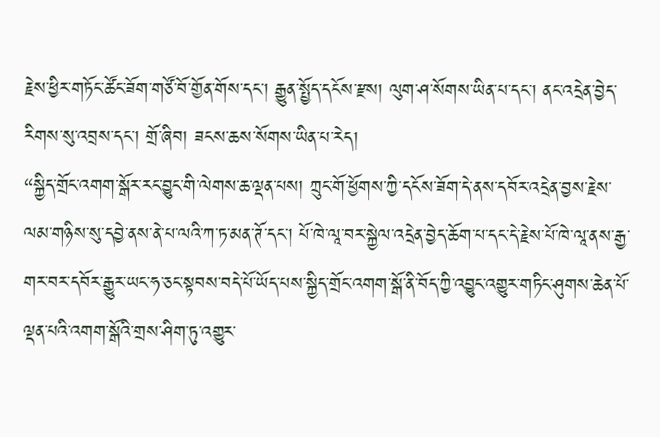རྗེས་ཕྱིར་གཏོང་ཚོང་ཟོག་གཙོ་བོ་གྱོན་གོས་དང་། རྒྱུན་སྤྱོད་དངོས་རྫས། ལུག་ཤ་སོགས་ཡིན་པ་དང་། ནང་འདྲེན་བྱེད་རིགས་སུ་འབྲས་དང་། གྲོ་ཞིབ། ཟངས་ཆས་སོགས་ཡིན་པ་རེད།
“སྐྱིད་གྲོང་འགག་སྒོར་རང་བྱུང་གི་ལེགས་ཆ་ལྡན་པས། ཀྲུང་གོ་ཕྱོགས་ཀྱི་དངོས་ཟོག་དེ་ནས་དབོར་འདྲེན་བྱས་རྗེས་ལམ་གཉིས་སུ་དབྱེ་ནས་ནེ་པ་ལའི་ཀ་ཏ་མན་ཊོ་དང་། པོ་ཁེ་ལཱ་བར་སྐྱེལ་འདྲེན་བྱེད་ཆོག་པ་དང་དེ་རྗེས་པོ་ཁེ་ལཱ་ནས་རྒྱ་གར་བར་དབོར་རྒྱུར་ཡང་ཧ་ཅང་སྟབས་བདེ་པོ་ཡོད་པས་སྐྱིད་གྲོང་འགག་སྒོ་ནི་བོད་ཀྱི་འབྱུང་འགྱུར་གཏིང་ཤུགས་ཆེན་པོ་ལྡན་པའི་འགག་སྒོའི་གྲས་ཤིག་ཏུ་འགྱུར་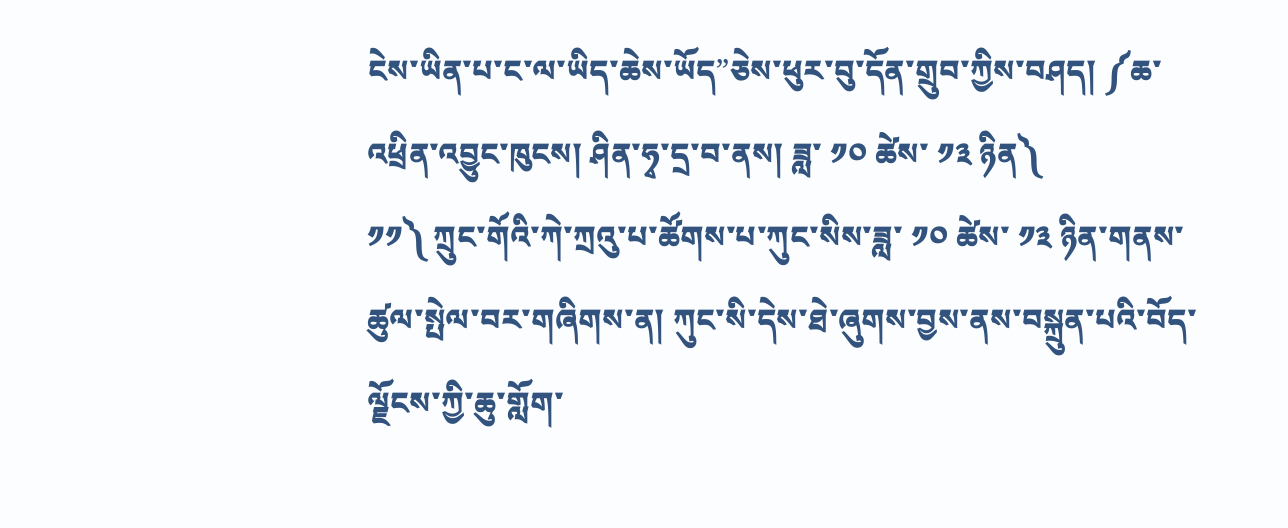ངེས་ཡིན་པ་ང་ལ་ཡིད་ཆེས་ཡོད”ཅེས་ཕུར་བུ་དོན་གྲུབ་ཀྱིས་བཤད། ༼ཆ་འཕྲིན་འབྱུང་ཁུངས། ཤིན་ཧྭ་དྲ་བ་ནས། ཟླ་ ༡༠ ཚེས་ ༡༣ ཉིན༽
༡༡༽ ཀྲུང་གོའི་ཀེ་ཀྲའུ་པ་ཚོགས་པ་ཀུང་སིས་ཟླ་ ༡༠ ཚེས་ ༡༣ ཉིན་གནས་ཚུལ་སྤེལ་བར་གཞིགས་ན། ཀུང་སི་དེས་ཐེ་ཞུགས་བྱས་ནས་བསྐྲུན་པའི་བོད་ལྗོངས་ཀྱི་ཆུ་གློག་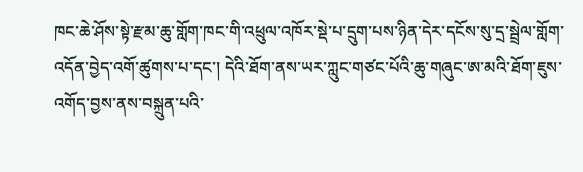ཁང་ཆེ་ཤོས་སྟེ་རྫམ་ཆུ་གློག་ཁང་གི་འཕྲུལ་འཁོར་སྡེ་པ་དྲུག་པས་ཉིན་དེར་དངོས་སུ་དྲ་སྦྲེལ་གློག་འདོན་བྱེད་འགོ་ཚུགས་པ་དང་། དེའི་ཐོག་ནས་ཡར་ཀླུང་གཙང་པོའི་ཆུ་གཞུང་ཨ་མའི་ཐོག་ཇུས་འགོད་བྱས་ནས་བསྐྲུན་པའི་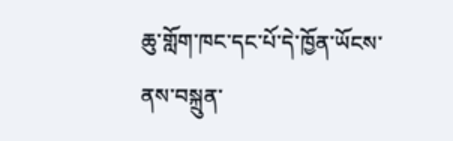ཆུ་གློག་ཁང་དང་པོ་དེ་ཁྱོན་ཡོངས་ནས་བསྐྲུན་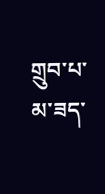གྲུབ་པ་མ་ཟད་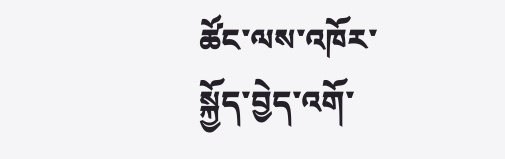ཚོང་ལས་འཁོར་སྐྱོད་བྱེད་འགོ་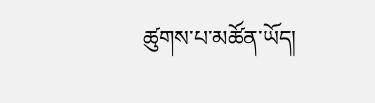ཚུགས་པ་མཚོན་ཡོད།